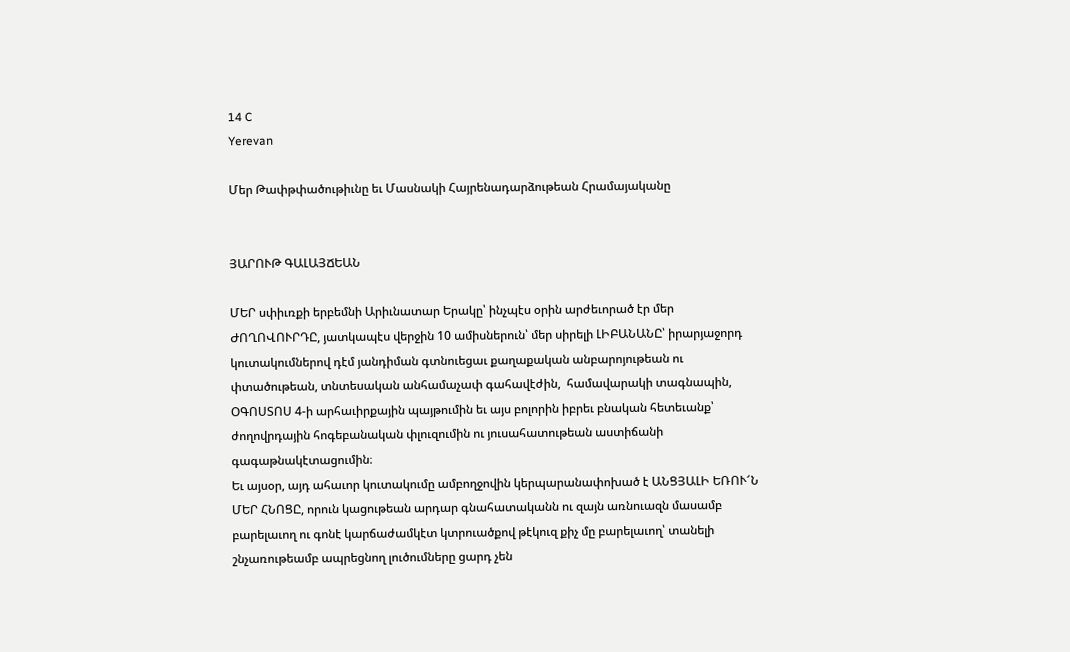14 C
Yerevan

Մեր Թափթփածութիւնը եւ Մասնակի Հայրենադարձութեան Հրամայականը


ՅԱՐՈՒԹ ԳԱԼԱՅՃԵԱՆ

ՄԵՐ սփիւռքի երբեմնի Արիւնատար Երակը՝ ինչպէս օրին արժեւորած էր մեր  ԺՈՂՈՎՈՒՐԴԸ, յատկապէս վերջին 10 ամիսներուն՝ մեր սիրելի ԼԻԲԱՆԱՆԸ՝ իրարյաջորդ կուտակումներով դէմ յանդիման գտնուեցաւ քաղաքական անբարոյութեան ու փտածութեան, տնտեսական անհամաչափ գահավէժին,  համավարակի տագնապին, ՕԳՈՍՏՈՍ 4‑ի արհաւիրքային պայթումին եւ այս բոլորին իբրեւ բնական հետեւանք՝ ժողովրդային հոգեբանական փլուզումին ու յուսահատութեան աստիճանի գագաթնակէտացումին։
Եւ այսօր, այդ ահաւոր կուտակումը ամբողջովին կերպարանափոխած է ԱՆՑՅԱԼԻ ԵՌՈՒ՜Ն ՄԵՐ ՀՆՈՑԸ, որուն կացութեան արդար գնահատականն ու զայն առնուազն մասամբ բարելաւող ու գոնէ կարճաժամկէտ կտրուածքով թէկուզ քիչ մը բարելաւող՝ տանելի շնչառութեամբ ապրեցնող լուծումները ցարդ չեն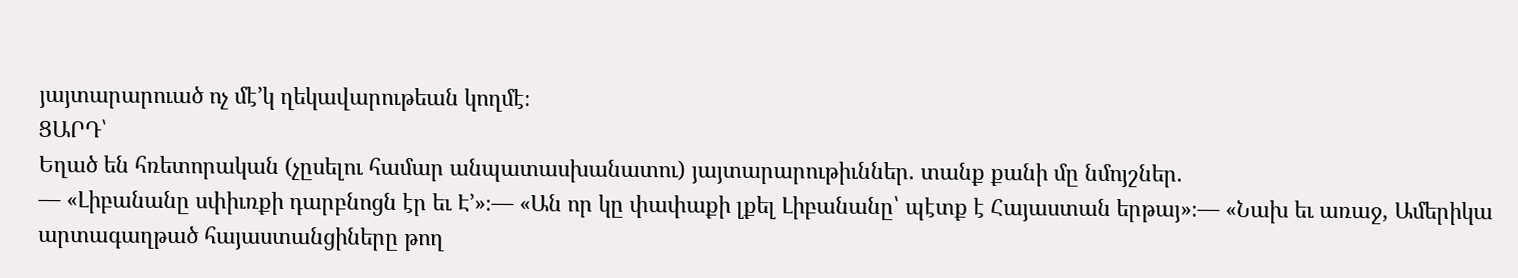յայտարարուած ոչ մէ’կ ղեկավարութեան կողմէ։
ՑԱՐԴ՝
Եղած են հռետորական (չըսելու համար անպատասխանատու) յայտարարութիւններ. տանք քանի մը նմոյշներ.
— «Լիբանանը սփիւռքի դարբնոցն էր եւ Է՚»։— «Ան որ կը փափաքի լքել Լիբանանը՝ պէտք է Հայաստան երթայ»։— «Նախ եւ առաջ, Ամերիկա արտագաղթած հայաստանցիները թող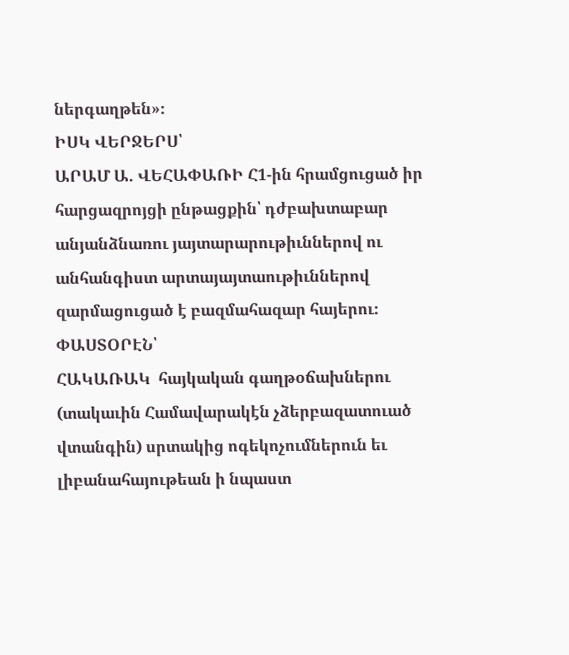ներգաղթեն»։
ԻՍԿ ՎԵՐՋԵՐՍ՝
ԱՐԱՄ Ա. ՎԵՀԱՓԱՌԻ Հ1-ին հրամցուցած իր հարցազրոյցի ընթացքին՝ դժբախտաբար անյանձնառու յայտարարութիւններով ու անհանգիստ արտայայտաութիւններով զարմացուցած է բազմահազար հայերու։
ՓԱՍՏՕՐԷՆ՝
ՀԱԿԱՌԱԿ  հայկական գաղթօճախներու  (տակաւին Համավարակէն չձերբազատուած վտանգին) սրտակից ոգեկոչումներուն եւ լիբանահայութեան ի նպաստ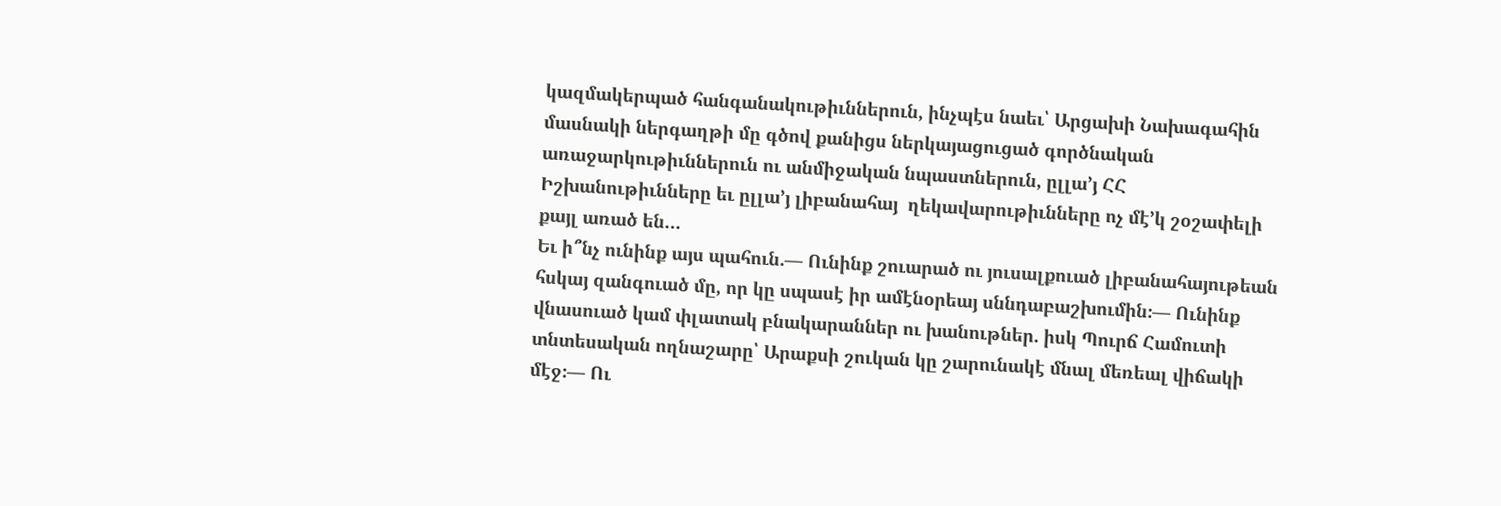կազմակերպած հանգանակութիւններուն, ինչպէս նաեւ՝ Արցախի Նախագահին մասնակի ներգաղթի մը գծով քանիցս ներկայացուցած գործնական առաջարկութիւններուն ու անմիջական նպաստներուն, ըլլա’յ ՀՀ Իշխանութիւնները եւ ըլլա’յ լիբանահայ  ղեկավարութիւնները ոչ մէ’կ շօշափելի քայլ առած են…
Եւ ի՞նչ ունինք այս պահուն.— Ունինք շուարած ու յուսալքուած լիբանահայութեան հսկայ զանգուած մը, որ կը սպասէ իր ամէնօրեայ սննդաբաշխումին։— Ունինք վնասուած կամ փլատակ բնակարաններ ու խանութներ. իսկ Պուրճ Համուտի տնտեսական ողնաշարը՝ Արաքսի շուկան կը շարունակէ մնալ մեռեալ վիճակի մէջ։— Ու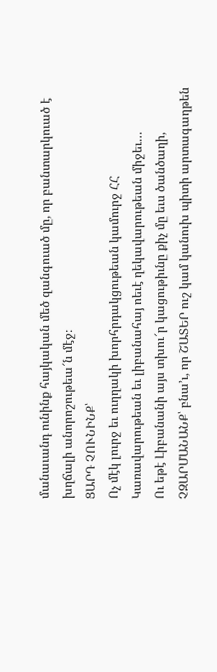մանաւանդ ունինք հայկական մեծ զանգուած մը, որ բանտարկուած է խղճալի անորոշութեա՜ն մէջ։
ՑԱՐԴ ՉՈՒՆԻՆՔ՝
Ոչ մէկ լուրջ եւ ուղղակի խորհրդակցութեան կամուրջ ՀՀ Կառավարութեան եւ լիբանահայ ոեւէ ղեկավարութեան միջեւ…
Ու եթէ Լիբանանի այս տխու՜ր կացութիւնը քիչ մը եւս ծանծաղի, ՉԶԱՐՄԱՆԱՆՔ՝ բնա’ւ, որ ՇԱՏԵՐ ուշ կամ կանուխ պիտի արտագաղթեն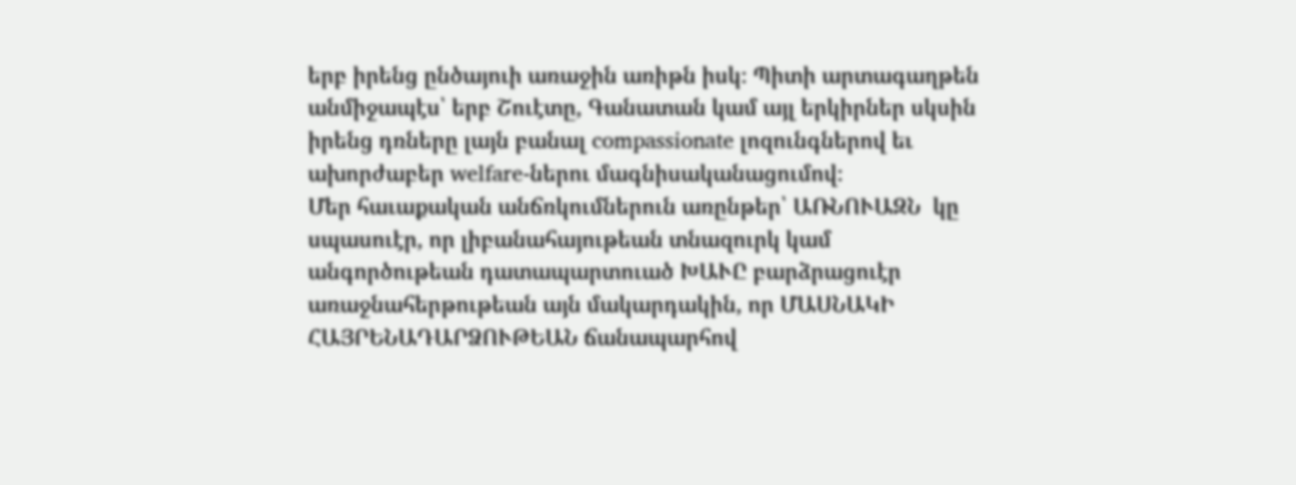երբ իրենց ընծայուի առաջին առիթն իսկ։ Պիտի արտագաղթեն անմիջապէս՝ երբ Շուէտը, Գանատան կամ այլ երկիրներ սկսին իրենց դռները լայն բանալ compassionate լոզունգներով եւ ախորժաբեր welfare-ներու մագնիսականացումով։
Մեր հաւաքական անճռկումներուն առընթեր՝ ԱՌՆՈՒԱԶՆ  կը սպասուէր, որ լիբանահայութեան տնազուրկ կամ անգործութեան դատապարտուած ԽԱՒԸ բարձրացուէր առաջնահերթութեան այն մակարդակին, որ ՄԱՍՆԱԿԻ ՀԱՅՐԵՆԱԴԱՐՁՈՒԹԵԱՆ ճանապարհով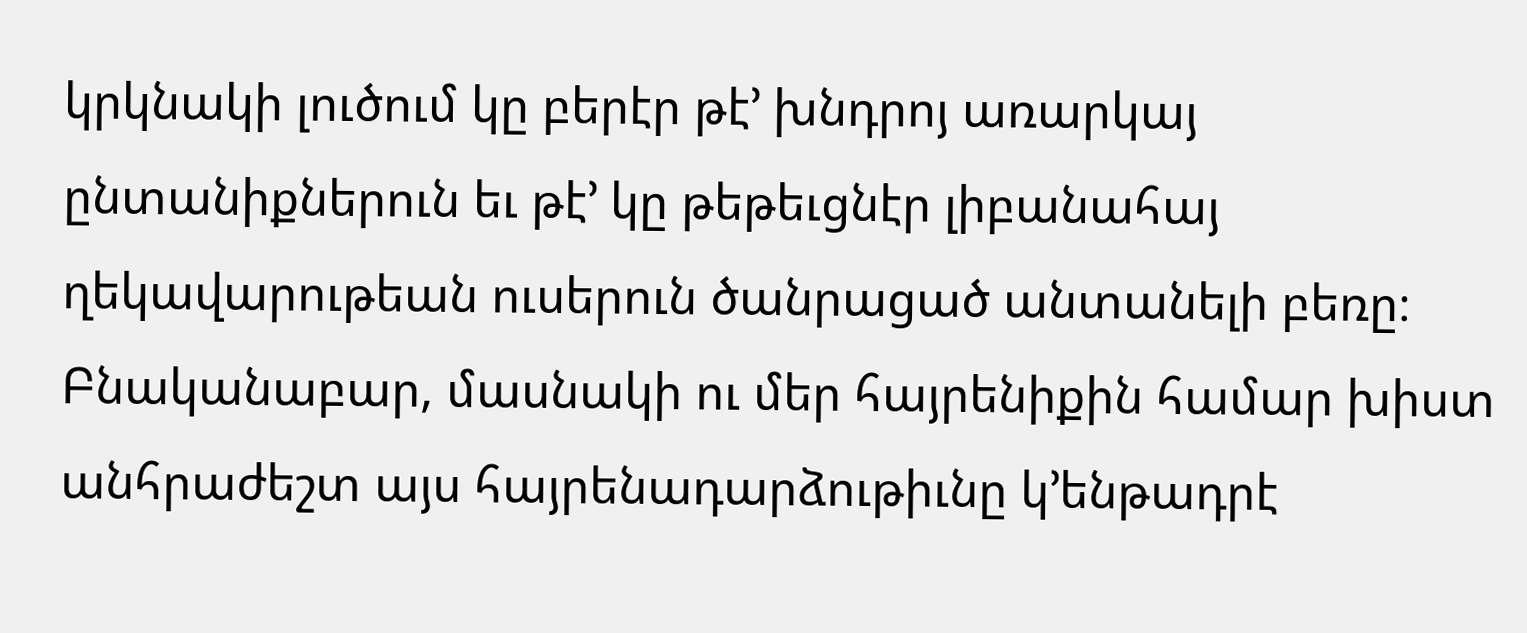կրկնակի լուծում կը բերէր թէ’ խնդրոյ առարկայ ընտանիքներուն եւ թէ’ կը թեթեւցնէր լիբանահայ ղեկավարութեան ուսերուն ծանրացած անտանելի բեռը։
Բնականաբար, մասնակի ու մեր հայրենիքին համար խիստ անհրաժեշտ այս հայրենադարձութիւնը կ՚ենթադրէ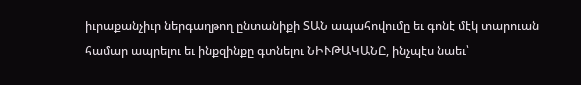իւրաքանչիւր ներգաղթող ընտանիքի ՏԱՆ ապահովումը եւ գոնէ մէկ տարուան համար ապրելու եւ ինքզինքը գտնելու ՆԻՒԹԱԿԱՆԸ, ինչպէս նաեւ՝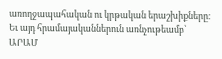առողջապահական ու կրթական երաշխիքները։
Եւ այդ հրամայականներուն առնչութեամբ՝ ԱՐԱՄ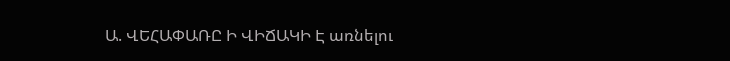Ա. ՎԵՀԱՓԱՌԸ Ի ՎԻՃԱԿԻ Է առնելու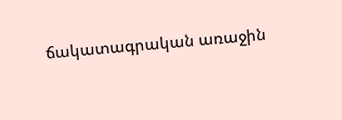ճակատագրական առաջին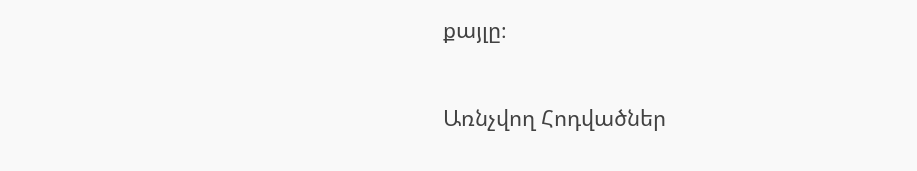քայլը։

Առնչվող Հոդվածներ